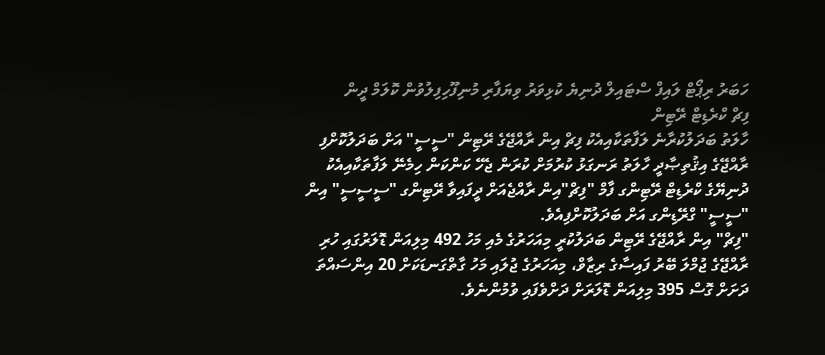ހަބަރު ރިޕޯޓް ލައިފް ސްޓައިލް ދުނިޔެ ކުޅިވަރު ވިޔަފާރި މުނިފޫހިފިލުވުން ކޮލަމް ދީން
ފިޗް ކްރެޑިޓް ރޭޓިން
ހާލަތު ބަދަލުކުރާނެ ލަފާތަކާއިއެކު ފިޗް އިން ރާއްޖޭގެ ރޭޓިން "ސީސީ" އަށް ބަދަލުކޮށްފި
ރާއްޖޭގެ އިޤުތިޞާދީ ހާލަތު ރަނގަޅު ކުރުމަށް ކުރަން ޖެހޭ ކަންކަން ހިމެނޭ ލަފާތަކާއިއެކު ދުނިޔޭގެ ކްރެޑިޓް ރޭޓިންގ ފާމް "ފިޗް"އިން ރާއްޖެއަށް ދީފައިވާ ރޭޓިންގ "ސީސީސީ" އިން "ސީސީ" ގްރޭޑިންގ އަށް ބަދަލުކޮށްފިއެވެ.
"ފިޗް" އިން ރާއްޖޭގެ ރޭޓިން ބަދަލުކުރީ މިއަހަރުގެ މެއި މަހު 492 މިލިއަން ޑޮލަރުގައި ހުރި ރާއްޖޭގެ ޖުމްލަ ބޭރު ފައިސާގެ ރިޒާވް، މިއަހަރުގެ ޖުލައި މަހު ގާތްގަނޑަކަށް 20 އިންސައްތަ ދަށަށް ގޮސް 395 މިލިއަން ޑޮލަރަށް ދަށްވެފައި ވުމުންނެވެ.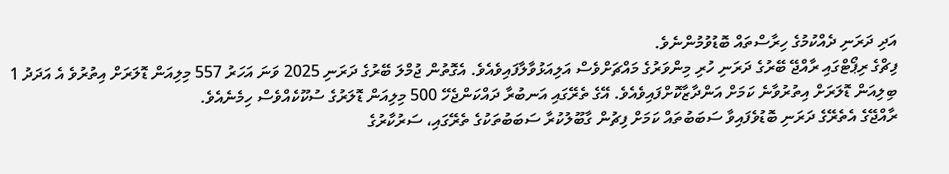އަދި ދަރަނި ދެއްކުމުގެ ހިރާސްތައް ބޮޑުވުމުންނެވެ.
ފިޗްގެ ރިޕޯޓްގައި ރާއްޖޭ ބޭރުގެ ދަރަނި ހުރި މިންވަރުގެ މައްޗަށްވެސް އަލިއަޅުވާލާފައިވެއެވެ. އެގޮތުން ޖުމްލަ ބޭރުގެ ދަރަނި 2025 ވަނަ އަހަރު 557 މިލިއަން ޑޮލަރަށް އިތުރުވެ އެ އަދަދު 1 ބިލިއަން ޑޮލަރަށް އިތުރުވާނެ ކަމަށް އަންދާޒާކޮށްފައިވެއެވެ. އޭގެ ތެރޭގައި އަނބުރާ ދައްކަންޖެހޭ 500 މިލިއަން ޑޮލަރުގެ ސުކޫކެއްވެސް ހިމެނެއެވެ.
ރާއްޖޭގެ އެތެރޭގެ ދަރަނި ބޮޑުވެފައިވާ ސަބަބުތައް ކަމަށް ފިޗުން ގާބޫލުކުރާ ސަބަބުތަކުގެ ތެރޭގައި، ސަރުކާރުގެ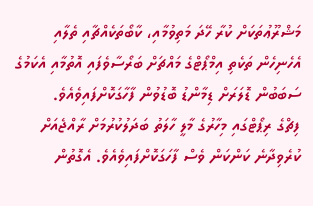މަޝްރޫޢުތަކަށް ކުރާ ހޭދަ މަތިވުމާއި، ކާބޯތަކެއްޗާއި ތެލާއި އެހެނިހެން ތަކެތި އިމްޕޯޓްގެ މައްޗަށް ބަރޯސާވެފައި އޮތުމާއި އެކަމުގެ ސަބަބުން ޑޮލަރަށް ޑިމާންޑު ބޮޑުވުން ފާހާގަކޮށްފައިވެއެވެ.
ފިޗްގެ ރިޕޯޓްގައި މިހާރުގެ މާލީ ހާލަތު ބަދަލުކުރުމަށް ރާއްޖެއަށް ކުރެވިދާނެ ކަންކަން ވެސް ފާހަގަކޮށްފައިވެއެވެ. އެގޮތުން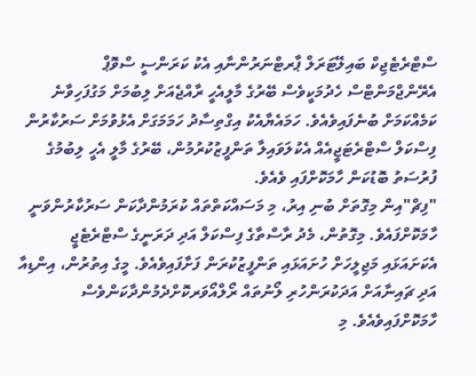ސްޓްރެޓެޖިކް ބައިލޭޓަރަލް ޕާރޓްނަރުންނާއި އެކު ކަރަންސީ ސްވޮޕް އެރޭންޖްމަންޓްސް ހެދުމަކީވެސް ބޭރުގެ މާލީއެހީ ރާއްޖެއަށް ލިބުމަށް މަގުފަހިވާނެ ކަމެއްކަމަށް ބުނެފައިވެއެވެ. ހަމައެޔާއެކު އިގްތިސާދު ހަމަމަގަށް އެޅުވުމަށް ސަރުކާރުން ފިސްކަލް ސްޓްރެޓަޖީއެއް އެކުލަވައިލާ ތަންފީޒުކުރުމުން، ބޭރުގެ މާލީ އެހީ ލިބުމުގެ ފުރުސަތު ބޮޑުކަން ހާމަކޮށްފައި ވެއެވެ.
"ފިޗް"އިން މިގޮތަށް ބުނި އިރު، މި މަސައްކަތްތައް ކުރަމުންދާކަން ސަރުކާރުންވަނީ ހާމަކޮށްފައެވެ. މިގޮތުން، މެދު ރާސްތާގެ ފިސްކަލް އަދި ދަރަނީގެ ސްޓްރެޓެޖީ އެކަށައަޅައި މަޖިލީހަށް ހުށައަޅައި ތަންފީޒުކުރަން ފަށާފައިވެއެވެ. މީގެ އިތުރުން، އިންޑިއާ އަދި ޗައިނާއަށް އަދަކުރަންހުރި ލޯނުތައް ރޯލްއޯވަރކޮށްދެމުންދާކަންވެސް ހާމަކޮށްފައިވެއެވެ. މި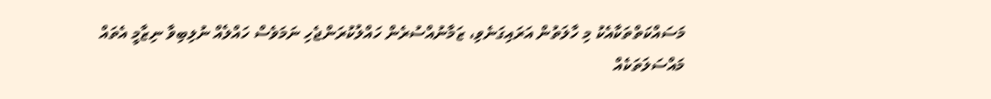މަސައްކަތްތަކާއެކު މި ހާލަތުން އަރައިގަނެވި، ޒަމާނުއްސުރެން ހައްލުކުރަންޖެހި ނަމަވެސް ހައްލެއް ނުލިބިވާ ނިޒާމީ އެތައް މައްސަލަތަކެއް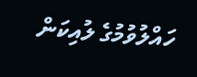ހައްލުވުމުގެ ލުއިކަން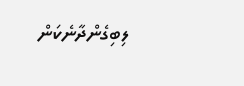ލިބިގެންދާނެކަން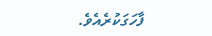ފާހަގަކުރެއެވެ.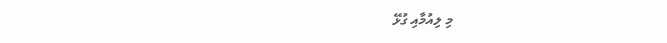މި ލިއުމާއި ގުޅޭ